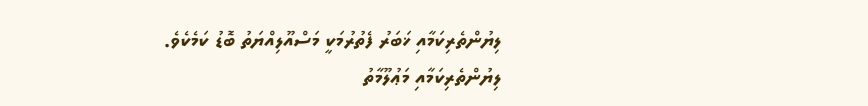ލިޔުންތެރިކަމާއި ޚަބަރު ފެތުރުމަކީ މަސްއޫލިއްޔަތު ބޮޑު ކަމެކެވެ.
ލިޔުންތެރިކަމާއި މަޢުލޫމާތު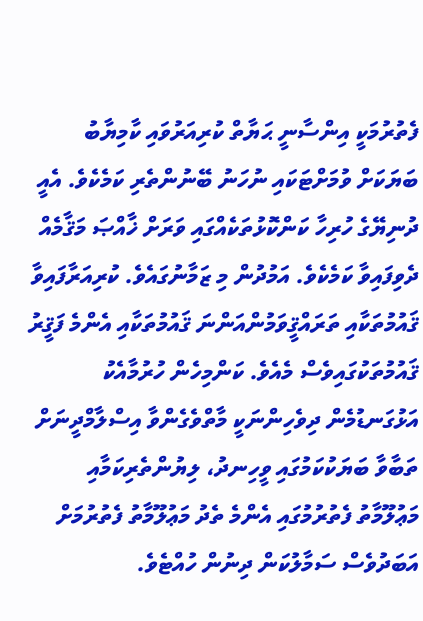ފެތުރުމަކީ އިންސާނީ ޙަޔާތް ކުރިއަރުވައި ކާމިޔާބު ބަޔަކަށް ވުމަށްޓަކައި ނުހަނު ބޭނުންތެރި ކަމެކެވެ. އެއީ ދުނިޔޭގެ ހުރިހާ ކަންކޮޅުތަކެއްގައި ވަރަށް ޚާއްޞަ މަޤާމެއް ދެވިފައިވާ ކަމެކެވެ. އަމުދުން މި ޒަމާނުގައެވެ. ކުރިއަރާފައިވާ ޤައުމުތަކާއި ތަރައްޤީވަމުންއަންނަ ޤައުމުތަކާއި އެންމެ ފަޤީރު ޤައުމުތަކުގައިވެސް މެއެވެ. ކަންމިހެން ހުރުމާއެކު އަޅުގަނޑުމެން ދިވެހިންނަކީ މާތްވެގެންވާ އިސްލާމްދީނަށް ތަބާވާ ބަޔަކުކަމުގައި ވީހިނދު، ލިޔުންތެރިކަމާއި މަޢުލޫމާތު ފެތުރުމުގައި އެންމެ ތެދު މަޢުލޫމާތު ފެތުރުމަށް އަބަދުވެސް ސަމާލުކަން ދިނުން ހުއްޓެވެ.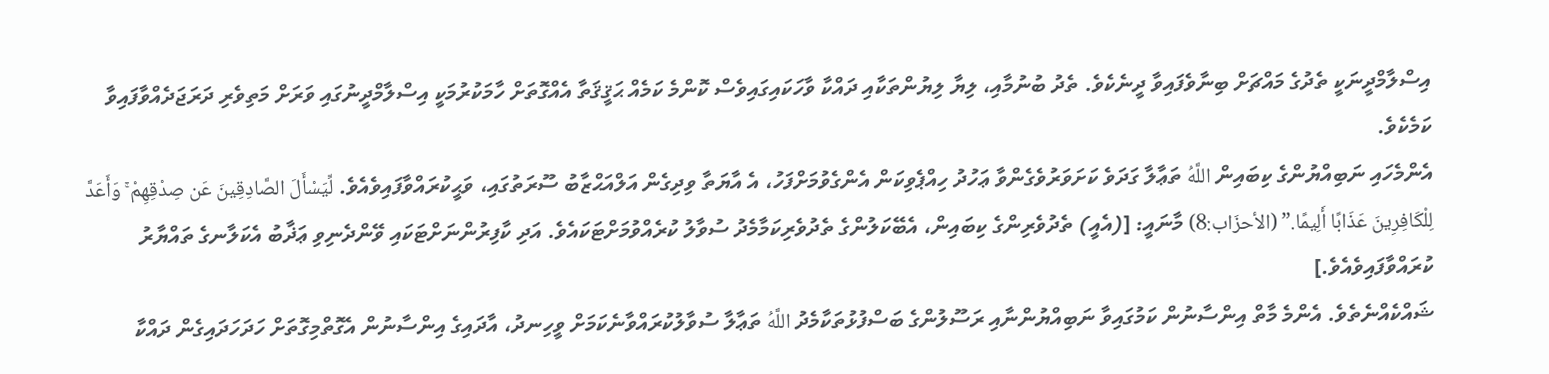އިސްލާމްދީނަކީ ތެދުގެ މައްޗަށް ބިނާވެފައިވާ ދީނެކެވެ. ތެދު ބުނުމާއި، ލިޔާ ލިޔުންތަކާއި ދައްކާ ވާހަކައިގައިވެސް ކޮންމެ ކަމެއް ޙަޤީޤަތާ އެއްގޮތަށް ހާމަކުރުމަކީ އިސްލާމްދީނުގައި ވަރަށް މަތިވެރި ދަރަޖަދެއްވާފައިވާ ކަމެކެވެ.
އެންމެހައި ނަބިއްޔުންގެ ކިބައިން اللَّهُ ތަޢާލާ ގަދަވެ ކަށަވަރުވެގެންވާ ޢަހުދު ހިއްޕެވިކަން އެންގެވުމަށްފަހު، އެ އާޔަތާ ވިދިގެން އަލްއަޙްޒާބު ސޫރަތުގައި، ވަޙީކުރައްވާފައިވެއެވެ. لِّيَسْأَلَ الصَّادِقِينَ عَن صِدْقِهِمْ ۚ وَأَعَدَّ لِلْكَافِرِينَ عَذَابًا أَلِيمًا.” (الأحزَاب:8) މާނައީ: [(އެއީ) ތެދުވެރިންގެ ކިބައިން، އެބޭކަލުންގެ ތެދުވެރިކަމާމެދު ސުވާލު ކުރެއްވުމަށްޓަކައެވެ. އަދި ކާފިރުންނަށްޓަކައި ވޭންދެނިވި ޢަޛާބު އެކަލާނގެ ތައްޔާރު ކުރައްވާފައިވެއެވެ.]
ޝައްކެއްނެތެވެ. އެންމެ މާތް އިންސާނުން ކަމުގައިވާ ނަބިއްޔުންނާއި ރަސޫލުންގެ ބަސްފުޅުތަކާމެދު اللَّهُ ތަޢާލާ ސުވާލުކުރައްވާނެކަމަށް ވީހިނދު، އާދައިގެ އިންސާނުން އެގޮތްމިގޮތަށް ހަދަހަދައިގެން ދައްކާ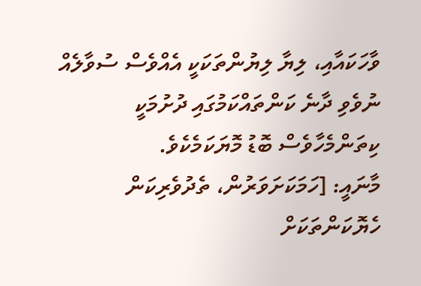ވާހަކައާއި، ލިޔާ ލިޔުންތަކަކީ އެއްވެސް ސުވާލެއް ނުވެވި ދާނެ ކަންތައްކަމުގައި ދުށުމަކީ ކިތަންމެހާވެސް ބޮޑު މޮޔަކަމެކެވެ.
މާނައީ: [ހަމަކަށަވަރުން، ތެދުވެރިކަން ހެޔޮކަންތަކަށް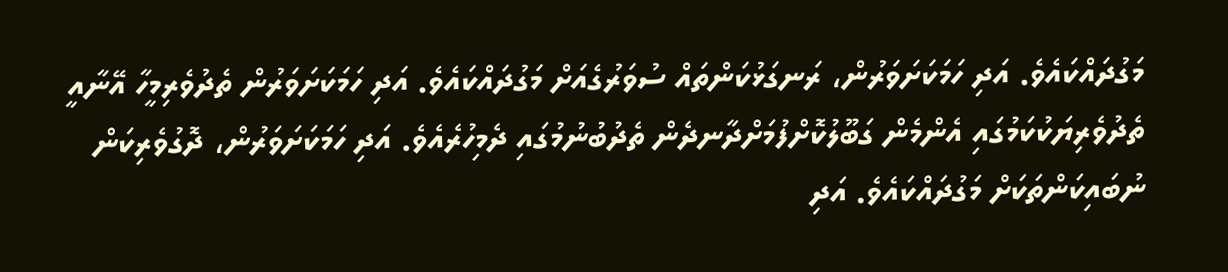މަގުދައްކައެވެ. އަދި ހަމަކަށަވަރުން، ރަނގަޅުކަންތައް ސުވަރުގެއަށް މަގުދައްކައެވެ. އަދި ހަމަކަށަވަރުން ތެދުވެރިމީހާ އޭނާއީ ތެދުވެރިޔަކުކަމުގައި އެންމެން ގަބޫލުކޮށްފުމަށްދާނދެން ތެދުބުނުމުގައި ދެމިހުރެއެވެ. އަދި ހަމަކަށަވަރުން، ދޮގުވެރިކަން ނުބައިކަންތަކަށް މަގުދައްކައެވެ. އަދި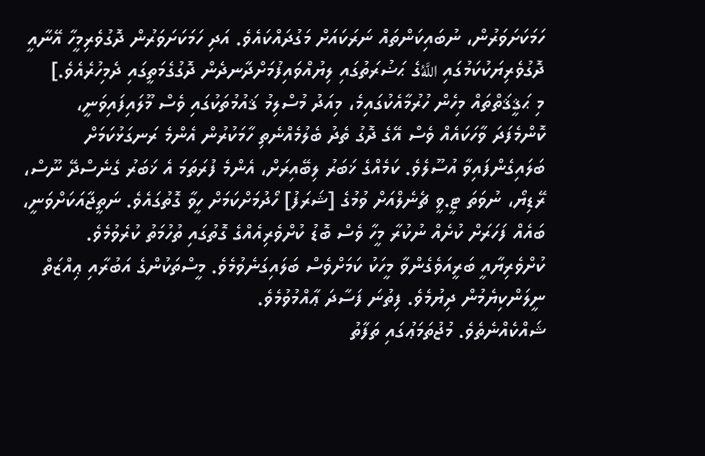ހަމަކަށަވަރުން، ނުބައިކަންތައް ނަރަކައަށް މަގުދައްކައެވެ. އަދި ހަމަކަށަވަރުން ދޮގުވެރިމީހާ އޭނާއީ ދޮގުވެރިޔަކުކަމުގައި اللَّهُގެ ޙަޟުރަތުގައި ލިޔުއްވައިފުމަށްދާނދެން ދޮގުގެމަތީގައި ދެމިހުރެއެވެ.]
މި ޙަޤީޤަތްތައް މިހެން ހުރުމާއެކުގައިމެ، މިއަދު މުސްލިމު ޤައުމުތަކުގައި ވެސް މޫލައިފައިވަނީ، ކޮންމެފަދަ ވާހަކައެއް ވެސް އޭގެ ދޮގު ތެދު ބެލުމެއްނެތި ހާމަކުރުން އެންމެ ރަނގަޅުކަމަށް ބަލައިގެންފައިވާ އުސޫލެވެ. ކަމެއްގެ ޚަބަރު ލިބޭއިރަށް، އެންމެ ފުރަތަމަ އެ ޚަބަރު ގެނެސްދޭ ނޫސް، ރޭޑިޔޯ، ނުވަތަ ޓީ.ވީ ޗެނެލްއަށް ވުމުގެ [ޝަރަފު] ހޯދުމަށްކަމަށް ހީވާ ގޮތުގައެވެ. ނަތީޖާއަކަށްވަނީ، ބައެއް ފަހަރަށް ކުށެއް ނުކުރާ މީހާ ވެސް ބޮޑު ކުށްވެރިއެއްގެ ގޮތުގައި ތުހުމަތު ކުރެވުމެވެ. ކުށްވެރިޔާއީ ބަރީއަވެގެންވާ މީހަކު ކަމަށްވެސް ބަލައިގަނެވުމެވެ. މީސްތަކުންގެ އަބުރާއި ޢިއްޒަތް ނީލަންކިޔެމުން ދިޔުމެވެ. ފިތުނަ ފަސާދަ ޢާއްމުވުމެވެ.
ޝައްކެއްނެތެވެ. މުޖުތަމަޢުގައި ތަފާތު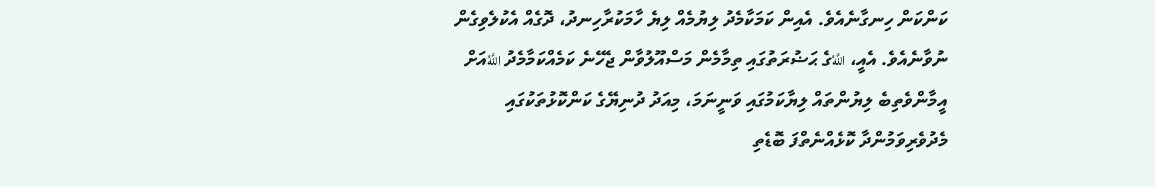ކަންކަން ހިނގާނެއެވެ. އެއިން ކަމަކާމެދު ލިޔުމެއް ލިޔެ ހާމަކުރާހިނދު، ދޮގެއް އެކުލެވިގެން ނުވާނެއެވެ. އެއީ، اللَّهُގެ ޙަޟުރަތުގައި ތިމާމެން މަސްއޫލުވާން ޖެހޭނެ ކަމެއްކަމާމެދު اللَّهُއަށް އީމާންވެތިބެ ލިޔުންތައް ލިޔާކަމުގައި ވަނީނަމަ، މިއަދު ދުނިޔޭގެ ކަންކޮޅުތަކުގައި މެދުވެރިވަމުންދާ ކޮޅެއްނެތްފަ ބޮޑެތި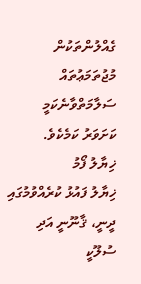ގެއްލުންތަކުން މުޖުތަމަޢުތައް ސަލާމަތްވާނެކަމީ ކަށަވަރު ކަމެކެވެ.
ޚިޔާލު ފޯމު
ޚިޔާލު ފައުޅު ކުރެއްވުމުގައި ދީނީ، ޤާނޫނީ އަދި ސުލޫކީ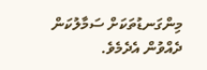މިންގަނޑުތަކަށް ސަމާލުކަން ދެއްވުން އެދެމެވެ.